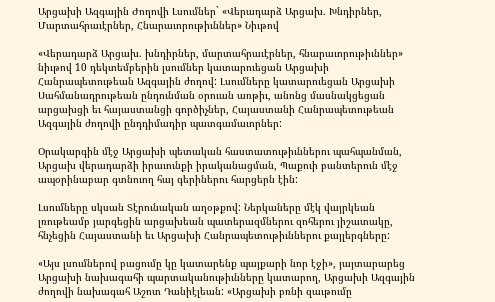Արցախի Ազգային Ժողովի Լսումներ` «Վերադարձ Արցախ. Խնդիրներ, Մարտահրաւէրներ, Հնարաւորութիւններ» Նիւթով

«Վերադարձ Արցախ. խնդիրներ, մարտահրաւէրներ, հնարաւորութիւններ» նիւթով 10 դեկտեմբերին լսումներ կատարուեցան Արցախի Հանրապետութեան Ազգային ժողով: Լսումները կատարուեցան Արցախի Սահմանադրութեան ընդունման օրուան առթիւ, անոնց մասնակցեցան արցախցի եւ հայաստանցի գործիչներ, Հայաստանի Հանրապետութեան Ազգային ժողովի ընդդիմադիր պատգամաւորներ:

Օրակարգին մէջ Արցախի պետական հաստատութիւններու պահպանման, Արցախ վերադարձի իրաւունքի իրականացման, Պաքուի բանտերուն մէջ ապօրինաբար գտնուող հայ գերիներու հարցերն էին:

Լսումները սկսան Տէրունական աղօթքով: Ներկաները մէկ վայրկեան լռութեամբ յարգեցին արցախեան պատերազմներու զոհերու յիշատակը, հնչեցին Հայաստանի եւ Արցախի Հանրապետութիւններու քայլերգները:

«Այս լսումներով բացումը կը կատարենք պայքարի նոր էջի», յայտարարեց Արցախի նախագահի պարտականութիւնները կատարող, Արցախի Ազգային ժողովի նախագահ Աշոտ Դանիէլեան: «Արցախի բռնի զաւթումը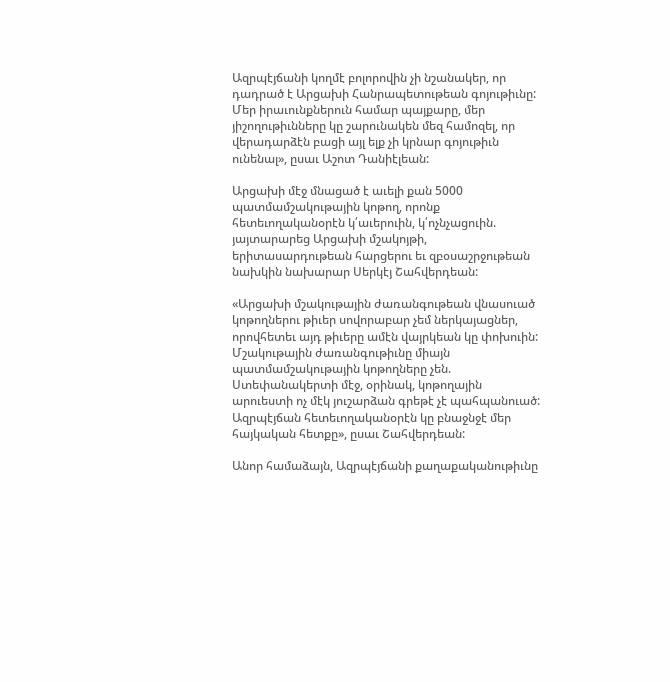Ազրպէյճանի կողմէ բոլորովին չի նշանակեր, որ դադրած է Արցախի Հանրապետութեան գոյութիւնը: Մեր իրաւունքներուն համար պայքարը, մեր յիշողութիւնները կը շարունակեն մեզ համոզել, որ վերադարձէն բացի այլ ելք չի կրնար գոյութիւն ունենալ», ըսաւ Աշոտ Դանիէլեան:

Արցախի մէջ մնացած է աւելի քան 5000 պատմամշակութային կոթող, որոնք հետեւողականօրէն կ՛աւերուին, կ՛ոչնչացուին. յայտարարեց Արցախի մշակոյթի, երիտասարդութեան հարցերու եւ զբօսաշրջութեան նախկին նախարար Սերկէյ Շահվերդեան:

«Արցախի մշակութային ժառանգութեան վնասուած կոթողներու թիւեր սովորաբար չեմ ներկայացներ, որովհետեւ այդ թիւերը ամէն վայրկեան կը փոխուին: Մշակութային ժառանգութիւնը միայն պատմամշակութային կոթողները չեն. Ստեփանակերտի մէջ, օրինակ, կոթողային արուեստի ոչ մէկ յուշարձան գրեթէ չէ պահպանուած: Ազրպէյճան հետեւողականօրէն կը բնաջնջէ մեր հայկական հետքը», ըսաւ Շահվերդեան:

Անոր համաձայն, Ազրպէյճանի քաղաքականութիւնը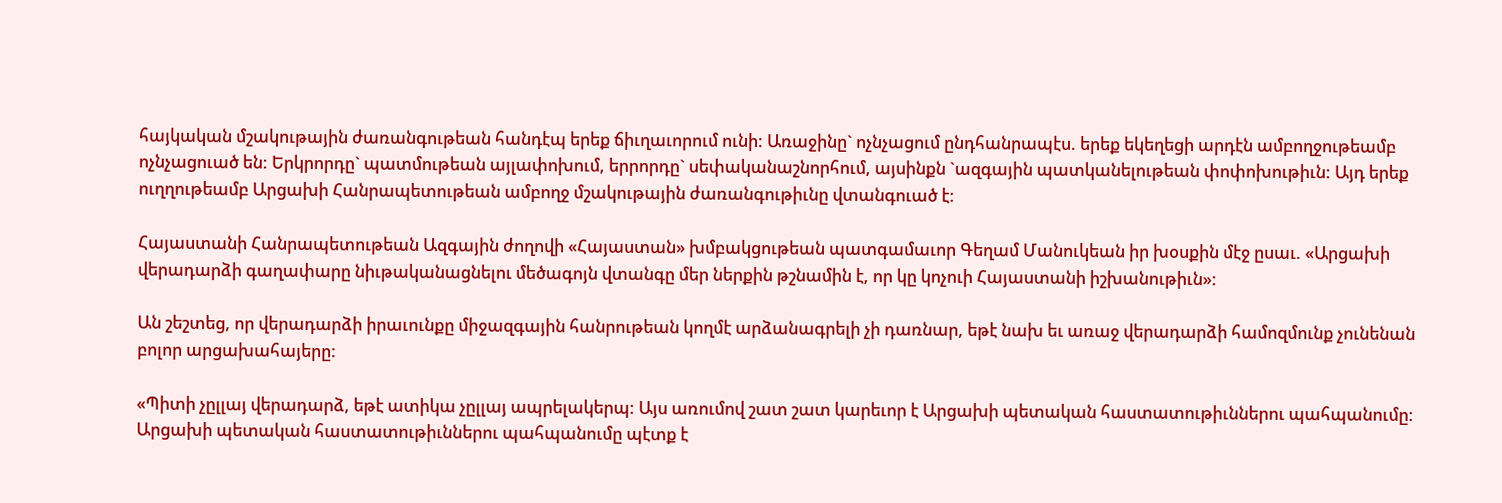հայկական մշակութային ժառանգութեան հանդէպ երեք ճիւղաւորում ունի: Առաջինը` ոչնչացում ընդհանրապէս. երեք եկեղեցի արդէն ամբողջութեամբ ոչնչացուած են: Երկրորդը` պատմութեան այլափոխում, երրորդը` սեփականաշնորհում, այսինքն `ազգային պատկանելութեան փոփոխութիւն: Այդ երեք ուղղութեամբ Արցախի Հանրապետութեան ամբողջ մշակութային ժառանգութիւնը վտանգուած է:

Հայաստանի Հանրապետութեան Ազգային ժողովի «Հայաստան» խմբակցութեան պատգամաւոր Գեղամ Մանուկեան իր խօսքին մէջ ըսաւ. «Արցախի վերադարձի գաղափարը նիւթականացնելու մեծագոյն վտանգը մեր ներքին թշնամին է, որ կը կոչուի Հայաստանի իշխանութիւն»:

Ան շեշտեց, որ վերադարձի իրաւունքը միջազգային հանրութեան կողմէ արձանագրելի չի դառնար, եթէ նախ եւ առաջ վերադարձի համոզմունք չունենան բոլոր արցախահայերը:

«Պիտի չըլլայ վերադարձ, եթէ ատիկա չըլլայ ապրելակերպ: Այս առումով շատ շատ կարեւոր է Արցախի պետական հաստատութիւններու պահպանումը: Արցախի պետական հաստատութիւններու պահպանումը պէտք է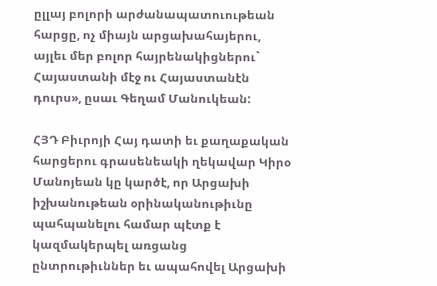ըլլայ բոլորի արժանապատուութեան հարցը, ոչ միայն արցախահայերու, այլեւ մեր բոլոր հայրենակիցներու` Հայաստանի մէջ ու Հայաստանէն դուրս», ըսաւ Գեղամ Մանուկեան:

ՀՅԴ Բիւրոյի Հայ դատի եւ քաղաքական հարցերու գրասենեակի ղեկավար Կիրօ Մանոյեան կը կարծէ, որ Արցախի իշխանութեան օրինականութիւնը պահպանելու համար պէտք է կազմակերպել առցանց ընտրութիւններ եւ ապահովել Արցախի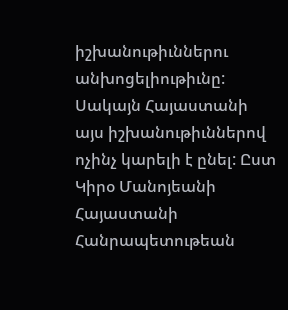իշխանութիւններու անխոցելիութիւնը: Սակայն Հայաստանի այս իշխանութիւններով ոչինչ կարելի է ընել: Ըստ Կիրօ Մանոյեանի Հայաստանի Հանրապետութեան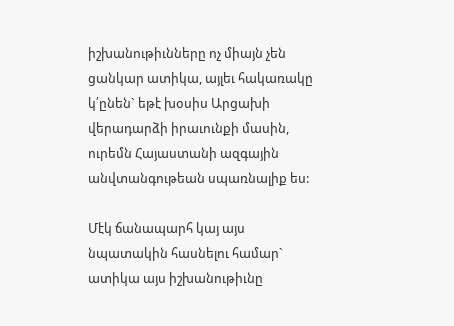իշխանութիւնները ոչ միայն չեն ցանկար ատիկա, այլեւ հակառակը կ՛ընեն` եթէ խօսիս Արցախի վերադարձի իրաւունքի մասին, ուրեմն Հայաստանի ազգային անվտանգութեան սպառնալիք ես:

Մէկ ճանապարհ կայ այս նպատակին հասնելու համար` ատիկա այս իշխանութիւնը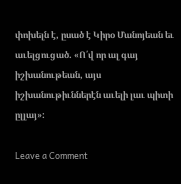փոխելն է, ըսած է Կիրօ Մանոյեան եւ աւելցուցած. «Ո՛վ որ ալ գայ իշխանութեան, այս իշխանութիւններէն աւելի լաւ պիտի ըլլայ»:

Leave a Comment